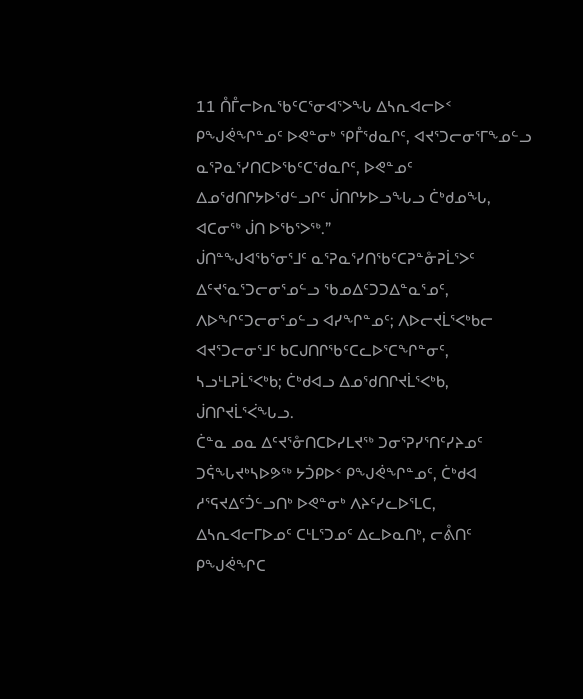11 ᑍᒤᓕᐅᕆᖃᑦᑕᕐᓂᐊᕐᐳᖓ ᐃᓴᕆᐊᓕᐅᑉ ᑭᖑᕚᖏᓐᓄᑦ ᐅᕙᓐᓂᒃ ᕿᒤᖁᓇᒋᑦ, ᐊᔪᕐᑐᓕᓂᕐᒥᖕᓄᓪᓗ ᓇᕐᕈᓇᕐᓯᑎᑕᐅᖃᑦᑕᖁᓇᒋᑦ, ᐅᕙᓐᓄᑦ ᐃᓄᖁᑎᒋᔭᐅᖁᓪᓗᒋᑦ ᒎᑎᒋᔭᐅᓗᖓᓗ ᑖᒃᑯᓄᖓ, ᐊᑕᓂᖅ ᒎᑎ ᐅᖃᕐᐳᖅ.”
ᒎᑎᓐᖑᐊᖃᕐᓂᕐᒧᑦ ᓇᕐᕈᓇᕐᓯᑎᖃᑦᑕᕈᓐᓁᕈᒫᕐᐳᑦ ᐃᑦᔪᕐᓇᕐᑐᓕᓂᕐᓄᓪᓗ ᖃᓄᐃᑦᑐᑐᐃᓐᓇᕐᓄᑦ, ᐱᐅᖏᑦᑐᓕᓂᕐᓄᓪᓗ ᐊᓯᖏᓐᓄᑦ; ᐱᐅᓕᔪᒫᕐᐸᒃᑲᓕ ᐊᔪᕐᑐᓕᓂᕐᒧᑦ ᑲᑕᒍᑎᒋᖃᑦᑕᓚᐅᕐᑕᖏᓐᓂᑦ, ᓴᓗᒻᒪᕈᒫᕐᐸᒃᑲ; ᑖᒃᑯᐊᓗ ᐃᓄᖁᑎᒋᔪᒫᕐᐸᒃᑲ, ᒎᑎᒋᔪᒫᕐᐹᖓᓗ.
ᑖᓐᓇ ᓄᓇ ᐃᑦᔪᕐᓁᑎᑕᐅᓯᒪᔪᖅ ᑐᓂᕐᕈᓯᕐᑎᑦᓯᔨᓄᑦ ᑐᕌᖓᔪᒃᓴᐅᕗᖅ ᔭᑑᑭᐅᑉ ᑭᖑᕚᖏᓐᓄᑦ, ᑖᒃᑯᐊ ᓱᕐᕋᔪᐃᑦᑑᓪᓗᑎᒃ ᐅᕙᓐᓂᒃ ᐱᔨᑦᓯᓚᐅᕐᒪᑕ, ᐃᓴᕆᐊᓕᒥᐅᓄᑦ ᑕᒻᒪᕐᑐᓄᑦ ᐃᓚᐅᓇᑎᒃ, ᓕᕔᑎᑦ ᑭᖑᕚᖏᑕ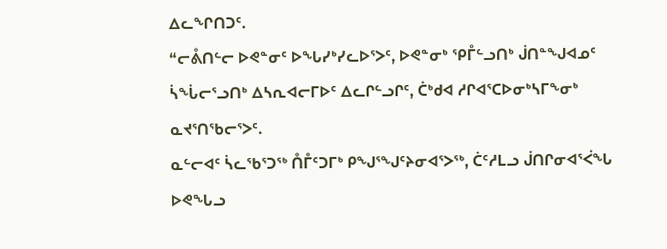ᐃᓚᖏᑎᑐᑦ.
“ᓕᕔᑎᓪᓕ ᐅᕙᓐᓂᑦ ᐅᖓᓯᒃᓯᓚᐅᕐᐳᑦ, ᐅᕙᓐᓂᒃ ᕿᒤᓪᓗᑎᒃ ᒎᑎᓐᖑᐊᓄᑦ ᓵᖔᓕᕐᓗᑎᒃ ᐃᓴᕆᐊᓕᒥᐅᑦ ᐃᓚᒋᓪᓗᒋᑦ, ᑖᒃᑯᐊ ᓱᒋᐊᕐᑕᐅᓂᒃᓴᒥᖕᓂᒃ ᓇᔪᕐᑎᖃᓕᕐᐳᑦ.
ᓇᓪᓕᐊᑦ ᓵᓚᖃᕐᑐᖅ ᑍᒤᑦᑐᒥᒃ ᑭᖑᕐᖑᑦᔨᓂᐊᕐᐳᖅ, ᑖᑦᓱᒪᓗ ᒎᑎᒋᓂᐊᕐᐹᖓ ᐅᕙᖓᓗ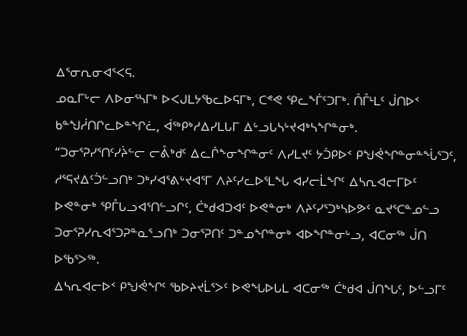ᐃᕐᓂᕆᓂᐊᕐᐸᕋ.
ᓄᓇᒥᒡᓕ ᐱᐅᓂᕐᓴᒥᒃ ᐅᐸᒍᒪᔭᖃᓚᐅᕋᒥᒃ, ᑕᕝᕙ ᕿᓚᖕᒦᑦᑐᒥᒃ. ᑍᒤᒻᒪᑦ ᒎᑎᐅᑉ ᑲᓐᖑᓲᑎᒋᓚᐅᓐᖏᓛ, ᐋᖅᑭᒃᓱᐃᓯᒪᒐᒥ ᐃᒡᓗᒐᓴᒡᔪᐊᒃᓴᖏᓐᓂᒃ.
“ᑐᓂᕐᕈᓯᕐᑎᑦᓯᔩᓪᓕ ᓕᕔᒃᑯᑦ ᐃᓚᒌᖕᓂᖏᓐᓂᑦ ᐱᓯᒪᔪᑦ ᔭᑑᑭᐅᑉ ᑭᖑᕚᖏᓐᓂᓐᖔᕐᑐᑦ, ᓱᕐᕋᔪᐃᑦᑑᓪᓗᑎᒃ ᑐᒃᓯᐊᕐᕕᒡᔪᐊᕐᒥ ᐱᔨᑦᓯᓚᐅᕐᒪᖓ ᐊᓯᓕᒫᖏᑦ ᐃᓴᕆᐊᓕᒥᐅᑦ ᐅᕙᓐᓂᒃ ᕿᒤᒐᓗᐊᕐᑎᓪᓗᒋᑦ, ᑖᒃᑯᐊᑐᐊᑦ ᐅᕙᓐᓂᒃ ᐱᔨᑦᓯᕐᑐᒃᓴᐅᕗᑦ ᓇᔪᕐᑕᓐᓄᓪᓗ ᑐᓂᕐᕈᓯᕆᐊᕐᑐᕈᓐᓇᕐᓗᑎᒃ ᑐᓂᕐᕈᑎᑦ ᑐᓐᓄᖏᓐᓂᒃ ᐊᐅᖏᓐᓂᒡᓗ, ᐊᑕᓂᖅ ᒎᑎ ᐅᖃᕐᐳᖅ.
ᐃᓴᕆᐊᓕᐅᑉ ᑭᖑᕚᖏᑦ ᖃᐅᔨᔪᒫᕐᐳᑦ ᐅᕙᖓᐅᒐᒪ ᐊᑕᓂᖅ ᑖᒃᑯᐊ ᒎᑎᖓᑦ, ᐅᓪᓗᒥᑦ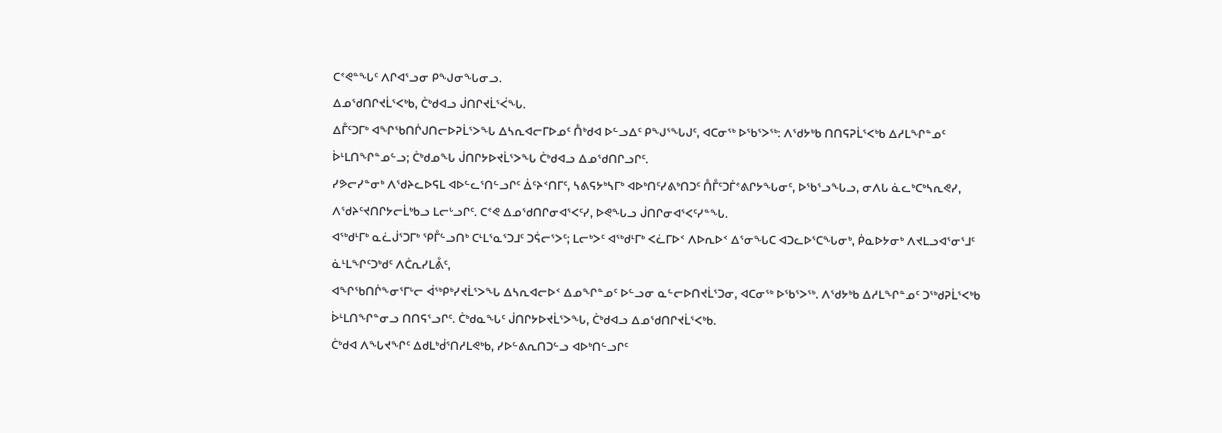ᑕᕝᕙᓐᖓᑦ ᐱᒋᐊᕐᓗᓂ ᑭᖑᓂᖓᓂᓗ.
ᐃᓄᖁᑎᒋᔪᒫᕐᐸᒃᑲ, ᑖᒃᑯᐊᓗ ᒎᑎᒋᔪᒫᕐᐹᖓ.
ᐃᒤᑦᑐᒥᒃ ᐊᖏᖃᑎᒌᒍᑎᓕᐅᕈᒫᕐᐳᖓ ᐃᓴᕆᐊᓕᒥᐅᓄᑦ ᑍᒃᑯᐊ ᐅᓪᓗᐃᑦ ᑭᖑᕐᖓᒍᑦ, ᐊᑕᓂᖅ ᐅᖃᕐᐳᖅ: ᐱᖁᔭᒃᑲ ᑎᑎᕋᕈᒫᕐᐸᒃᑲ ᐃᓱᒪᖏᓐᓄᑦ ᐆᒻᒪᑎᖏᓐᓄᓪᓗ; ᑖᒃᑯᓄᖓ ᒎᑎᒋᔭᐅᔪᒫᕐᐳᖓ ᑖᒃᑯᐊᓗ ᐃᓄᖁᑎᒋᓗᒋᑦ.
ᓯᕗᓕᓯᓐᓂᒃ ᐱᖁᔨᓚᐅᕋᒪ ᐊᐅᓪᓚᕐᑎᓪᓗᒋᑦ ᐄᑦᔨᑉᑎᒥᑦ, ᓴᕕᕋᔭᒃᓴᒥᒃ ᐊᐅᒃᑎᑦᓯᕕᒃᑎᑐᑦ ᑍᒤᑦᑐᒦᕝᕕᒋᔭᖓᓂᑦ, ᐅᖃᕐᓗᖓᓗ, ᓂᐱᒐ ᓈᓚᒃᑕᒃᓴᕆᕙᓯ, ᐱᖁᔨᑦᔪᑎᒋᔭᓕᒫᒃᑲᓗ ᒪᓕᒡᓗᒋᑦ. ᑕᕝᕙ ᐃᓄᖁᑎᒋᓂᐊᕐᐸᑦᓯ, ᐅᕙᖓᓗ ᒎᑎᒋᓂᐊᕐᐸᑦᓯᓐᖓ.
ᐊᖅᑯᒻᒥᒃ ᓇᓛᒎᕐᑐᒥᒃ ᕿᒤᓪᓗᑎᒃ ᑕᒻᒪᕐᓇᕐᑐᒧᑦ ᑐᕌᓕᕐᐳᑦ; ᒪᓕᒃᐳᑦ ᐊᖅᑯᒻᒥᒃ ᐸᓛᒥᐅᑉ ᐱᐅᕆᐅᑉ ᐃᕐᓂᖓᑕ ᐊᑐᓚᐅᕐᑕᖓᓂᒃ, ᑮᓇᐅᔭᓂᒃ ᐱᔪᒪᓗᐊᕐᓂᕐᒧᑦ ᓈᒻᒪᖏᑦᑐᒃᑯᑦ ᐱᑖᕆᓯᒪᕔᑦ,
ᐊᖏᖃᑎᒌᖕᓂᕐᒥᒡᓕ ᐋᖅᑭᒃᓯᔪᒫᕐᐳᖓ ᐃᓴᕆᐊᓕᐅᑉ ᐃᓄᖏᓐᓄᑦ ᐅᓪᓗᓂ ᓇᓪᓕᐅᑎᔪᒫᕐᑐᓂ, ᐊᑕᓂᖅ ᐅᖃᕐᐳᖅ. ᐱᖁᔭᒃᑲ ᐃᓱᒪᖏᓐᓄᑦ ᑐᖅᑯᕈᒫᕐᐸᒃᑲ ᐆᒻᒪᑎᖏᓐᓂᓗ ᑎᑎᕋᕐᓗᒋᑦ. ᑖᒃᑯᓇᖓᑦ ᒎᑎᒋᔭᐅᔪᒫᕐᐳᖓ, ᑖᒃᑯᐊᓗ ᐃᓄᖁᑎᒋᔪᒫᕐᐸᒃᑲ.
ᑖᒃᑯᐊ ᐱᖓᔪᖏᑦ ᐃᑯᒪᒃᑰᕐᑎᓱᒪᕙᒃᑲ, ᓯᐅᓪᕕᕆᑎᑐᓪᓗ ᐊᐅᒃᑎᓪᓗᒋᑦ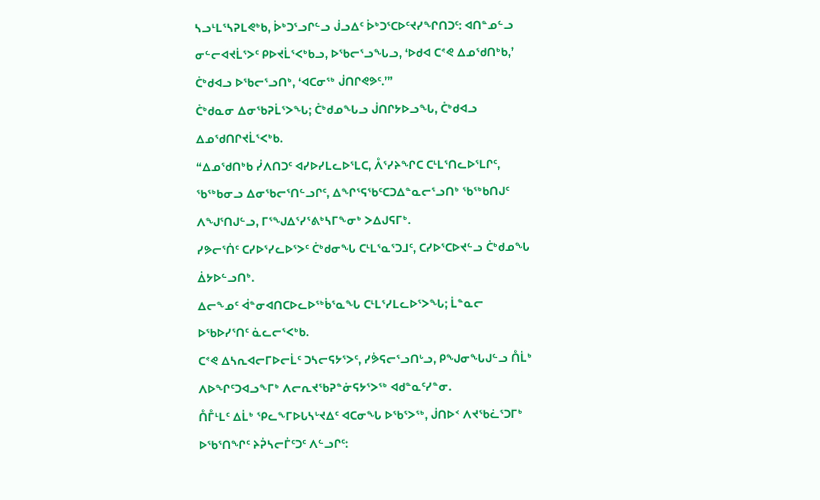ᓴᓗᒻᒪᕐᓴᕈᒪᕙᒃᑲ, ᐆᒃᑐᕐᓗᒋᓪᓗ ᒎᓗᐃᑦ ᐆᒃᑐᕐᑕᐅᑦᔪᓯᖏᑎᑐᑦ: ᐊᑎᓐᓄᓪᓗ ᓂᓪᓕᐊᔪᒫᕐᐳᑦ ᑭᐅᔪᒫᕐᐸᒃᑲᓗ, ᐅᖃᓕᕐᓗᖓᓗ, ‘ᐅᑯᐊ ᑕᕝᕙ ᐃᓄᖁᑎᒃᑲ,’ ᑖᒃᑯᐊᓗ ᐅᖃᓕᕐᓗᑎᒃ, ‘ᐊᑕᓂᖅ ᒎᑎᒋᕙᕗᑦ.’”
ᑖᒃᑯᓇᓂ ᐃᓂᖃᕈᒫᕐᐳᖓ; ᑖᒃᑯᓄᖓᓗ ᒎᑎᒋᔭᐅᓗᖓ, ᑖᒃᑯᐊᓗ ᐃᓄᖁᑎᒋᔪᒫᕐᐸᒃᑲ.
“ᐃᓄᖁᑎᒃᑲ ᓰᐱᑎᑐᑦ ᐊᓯᐅᓯᒪᓚᐅᕐᒪᑕ, ᐰᕐᓯᔨᖏᑕ ᑕᒻᒪᕐᑎᓚᐅᕐᒪᒋᑦ, ᖃᖅᑲᓂᓗ ᐃᓂᖃᓕᕐᑎᓪᓗᒋᑦ, ᐃᖏᕐᕋᖃᑦᑕᑐᐃᓐᓇᓕᕐᓗᑎᒃ ᖃᖅᑲᑎᒍᑦ ᐱᖑᕐᑎᒍᓪᓗ, ᒥᕐᖑᐃᕐᓯᕐᕕᒃᓴᒥᖕᓂᒃ ᐳᐃᒍᕋᒥᒃ.
ᓯᕗᓕᕐᑏᑦ ᑕᓯᐅᕐᓯᓚᐅᕐᐳᑦ ᑖᒃᑯᓂᖓ ᑕᒻᒪᕐᓇᕐᑐᒧᑦ, ᑕᓯᐅᕐᑕᐅᔪᓪᓗ ᑖᒃᑯᓄᖓ ᐄᔭᐅᓪᓗᑎᒃ.
ᐃᓕᖕᓄᑦ ᐋᓐᓂᐊᑎᑕᐅᓚᐅᖅᑳᕐᓇᖓ ᑕᒻᒪᕐᓯᒪᓚᐅᕐᐳᖓ; ᒫᓐᓇᓕ ᐅᖃᐅᓯᕐᑎᑦ ᓈᓚᓕᕐᐸᒃᑲ.
ᑕᕝᕙ ᐃᓴᕆᐊᓕᒥᐅᓕᒫᑦ ᑐᓴᓕᕋᔭᕐᐳᑦ, ᓯᕘᕋᓕᕐᓗᑎᒡᓗ, ᑭᖑᓂᖓᒍᓪᓗ ᑍᒫᒃ ᐱᐅᖏᑦᑐᐊᓗᖕᒥᒃ ᐱᓕᕆᔪᖃᕈᓐᓃᕋᔭᕐᐳᖅ ᐊᑯᓐᓇᑦᓯᓐᓂ.
ᑍᒤᒻᒪᑦ ᐃᒫᒃ ᕿᓚᖕᒥᐅᒐᓴᒡᔪᐃᑦ ᐊᑕᓂᖓ ᐅᖃᕐᐳᖅ, ᒎᑎᐅᑉ ᐱᔪᖃᓛᕐᑐᒥᒃ ᐅᖃᕐᑎᖏᑦ ᔨᕉᓴᓕᒦᑦᑐᑦ ᐱᓪᓗᒋᑦ: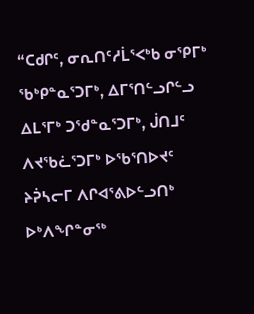“ᑕᑯᒋᑦ, ᓂᕆᑎᑦᓱᒫᕐᐸᒃᑲ ᓂᕿᒥᒃ ᖃᒃᑭᓐᓇᕐᑐᒥᒃ, ᐃᒥᕐᑎᓪᓗᒋᓪᓗ ᐃᒪᕐᒥᒃ ᑐᖁᓐᓇᕐᑐᒥᒃ, ᒎᑎᒧᑦ ᐱᔪᖃᓛᕐᑐᒥᒃ ᐅᖃᕐᑎᐅᔪᑦ ᔨᕉᓴᓕᒥ ᐱᒋᐊᕐᕕᐅᓪᓗᑎᒃ ᐅᒃᐱᖏᓐᓂᖅ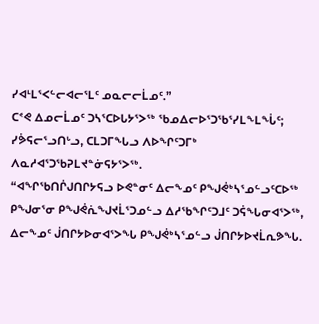ᓯᐊᒻᒪᕐᐸᓪᓕᐊᓕᕐᒪᑦ ᓄᓇᓕᓕᒫᓄᑦ.”
ᑕᕝᕙ ᐃᓄᓕᒫᓄᑦ ᑐᓴᕐᑕᐅᒐᔭᕐᐳᖅ ᖃᓄᐃᓕᐅᕐᑐᖃᕐᓯᒪᖕᒪᖔᑦ; ᓯᕘᕋᓕᕐᓗᑎᒡᓗ, ᑕᒪᑐᒥᖓᓗ ᐱᐅᖏᑦᑐᒥᒃ ᐱᓇᓱᐊᕐᑐᖃᕈᒪᔪᓐᓃᕋᔭᕐᐳᖅ.
“ᐊᖏᖃᑎᒌᒍᑎᒋᔭᕋᓗ ᐅᕙᓐᓂᑦ ᐃᓕᖕᓄᑦ ᑭᖑᕚᒃᓴᕐᓄᓪᓗᑦᑕᐅᖅ ᑭᖑᓂᕐᓂ ᑭᖑᕚᕇᖑᔪᒫᕐᑐᓄᓪᓗ ᐃᓱᖃᖏᑦᑐᒧᑦ ᑐᕌᖓᓂᐊᕐᐳᖅ, ᐃᓕᖕᓄᑦ ᒎᑎᒋᔭᐅᓂᐊᕐᐳᖓ ᑭᖑᕚᒃᓴᕐᓄᓪᓗ ᒎᑎᒋᔭᐅᔪᒫᕆᕗᖓ.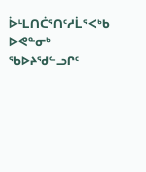ᐆᒻᒪᑎᑖᕐᑎᑦᓱᒫᕐᐸᒃᑲ ᐅᕙᓐᓂᒃ ᖃᐅᔨᖁᓪᓗᒋᑦ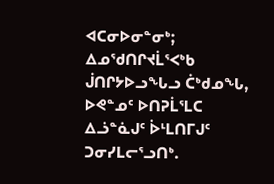ᐊᑕᓂᐅᓂᓐᓂᒃ; ᐃᓄᖁᑎᒋᔪᒫᕐᐸᒃᑲ ᒎᑎᒋᔭᐅᓗᖓᓗ ᑖᒃᑯᓄᖓ, ᐅᕙᓐᓄᑦ ᐅᑎᕈᒫᕐᒪᑕ ᐃᓘᓐᓈᒍᑦ ᐆᒻᒪᑎᒥᒍᑦ ᑐᓂᓯᒪᓕᕐᓗᑎᒃ.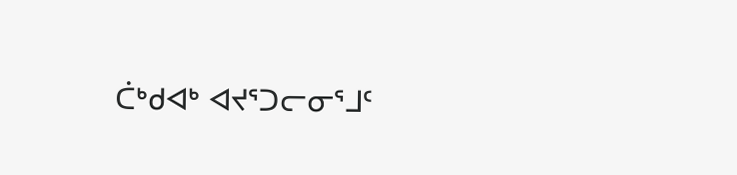ᑖᒃᑯᐊᒃ ᐊᔪᕐᑐᓕᓂᕐᒧᑦ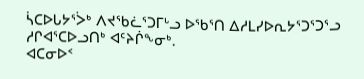ᓵᑕᐅᒐᔭᕐᐴᒃ ᐱᔪᖃᓛᕐᑐᒥᒡᓗ ᐅᖃᕐᑎ ᐃᓱᒪᓯᐅᕆᔭᕐᑐᕐᑐᕐᓗ ᓱᒋᐊᕐᑕᐅᓗᑎᒃ ᐊᑦᔨᒌᖕᓂᒃ.
ᐊᑕᓂᐅᑉ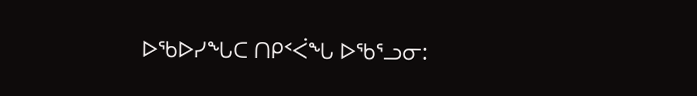ᐅᖃᐅᓯᖓᑕ ᑎᑭᑉᐹᖓ ᐅᖃᕐᓗᓂ: